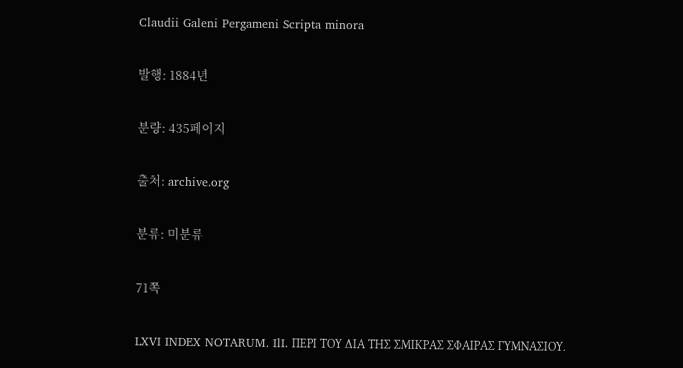Claudii Galeni Pergameni Scripta minora

발행: 1884년

분량: 435페이지

출처: archive.org

분류: 미분류

71쪽

LXVI INDEX NOTARUM. IlI. ΠΕΡΙ ΤΟΥ ΔΙΑ ΤΗΣ ΣΜΙΚΡΑΣ ΣΦΑΙΡΑΣ ΓΥΜΝΑΣΙΟΥ.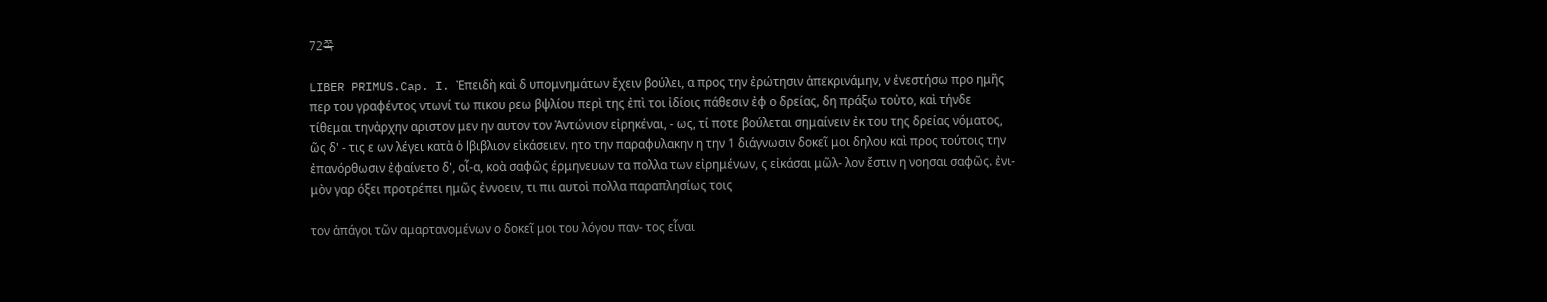72쪽

LIBER PRIMUS.Cap. I. Ἐπειδὴ καὶ δ υπομνημάτων ἔχειν βούλει, α προς την ἐρώτησιν ἀπεκρινάμην, ν ἐνεστήσω προ ημῆς περ του γραφέντος ντωνί τω πικου ρεω βψλίου περὶ της ἐπὶ τοι ἰδίοις πάθεσιν ἐφ ο δρείας, δη πράξω τοὐτο, καὶ τήνδε τίθεμαι τηνἀρχην αριστον μεν ην αυτον τον Ἀντώνιον εἰρηκέναι, - ως, τί ποτε βούλεται σημαίνειν ἐκ του της δρείας νόματος, ῶς δ' - τις ε ων λέγει κατὰ ὁ lβιβλιον εἰκάσειεν. ητο την παραφυλακην η την 1 διάγνωσιν δοκεῖ μοι δηλου καὶ προς τούτοις την ἐπανόρθωσιν ἐφαίνετο δ', οἶ-α, κοὰ σαφῶς έρμηνευων τα πολλα των εἰρημένων, ς εἰκάσαι μῶλ- λον ἔστιν η νοησαι σαφῶς. ἐνι- μὸν γαρ όξει προτρέπει ημῶς ἐννοειν, τι πιι αυτοὶ πολλα παραπλησίως τοις

τον ἀπάγοι τῶν αμαρτανομένων ο δοκεῖ μοι του λόγου παν- τος εἷναι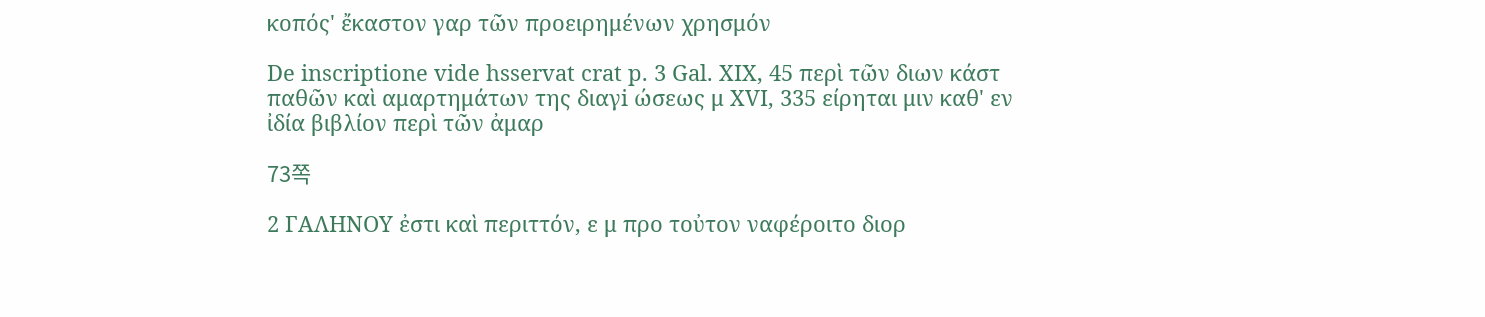κοπός' ἔκαστον γαρ τῶν προειρημένων χρησμόν

De inscriptione vide hsservat crat p. 3 Gal. XIX, 45 περὶ τῶν διων κάστ παθῶν καὶ αμαρτημάτων της διαγi ώσεως μ XVI, 335 είρηται μιν καθ' εν ἰδία βιβλίον περὶ τῶν ἀμαρ

73쪽

2 ΓΑΛΗΝΟΥ ἐστι καὶ περιττόν, ε μ προ τοὐτον ναφέροιτο διορ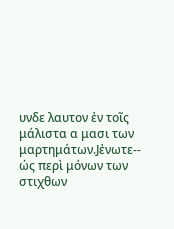υνδε λαυτον ἐν τοῖς μάλιστα α μασι των μαρτημάτων.Jἐνωτε-- ώς περὶ μόνων των στιχθων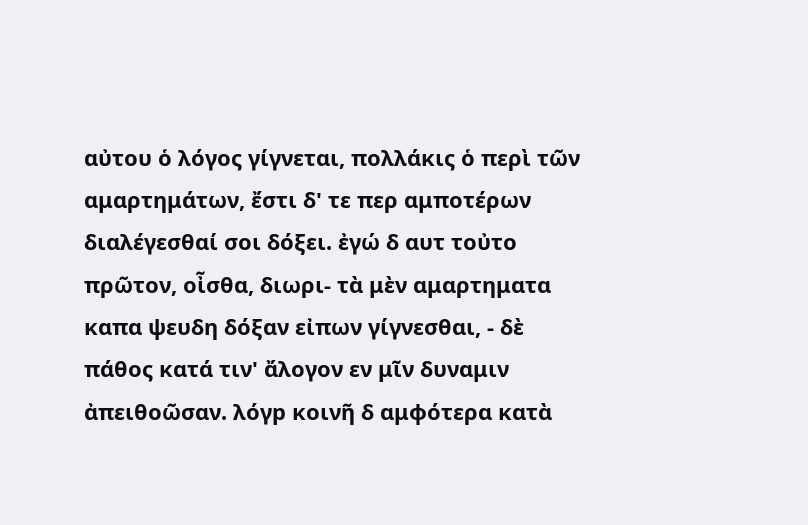αὐτου ὁ λόγος γίγνεται, πολλάκις ὁ περὶ τῶν αμαρτημάτων, ἔστι δ' τε περ αμποτέρων διαλέγεσθαί σοι δόξει. ἐγώ δ αυτ τοὐτο πρῶτον, οἶσθα, διωρι- τὰ μὲν αμαρτηματα καπα ψευδη δόξαν εἰπων γίγνεσθαι, - δὲ πάθος κατά τιν' ἄλογον εν μῖν δυναμιν ἀπειθοῶσαν. λόγp κοινῆ δ αμφότερα κατὰ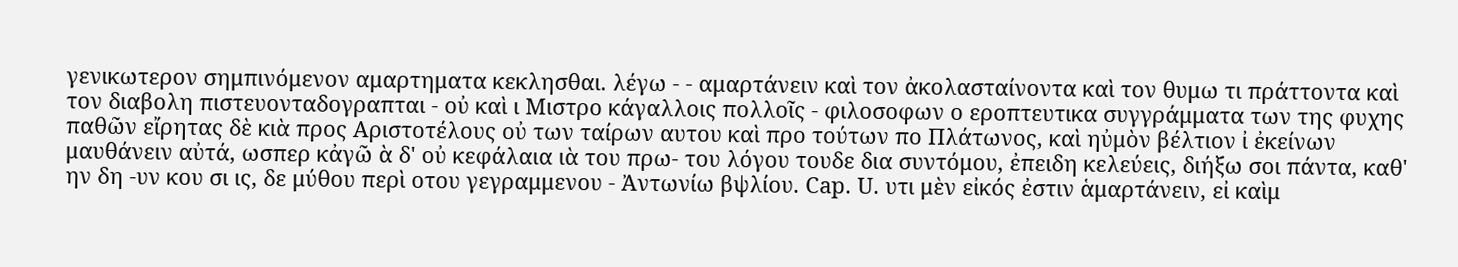γενικωτερον σημπινόμενον αμαρτηματα κεκλησθαι. λέγω - - αμαρτάνειν καὶ τον ἀκολασταίνοντα καὶ τον θυμω τι πράττοντα καὶ τον διαβολη πιστευονταδογραπται - οὐ καὶ ι Μιστρο κάγαλλοις πολλοῖς - φιλοσοφων ο εροπτευτικα συγγράμματα των της φυχης παθῶν εἴρητας δὲ κιὰ προς Αριστοτέλους οὐ των ταίρων αυτου καὶ προ τούτων πο Πλάτωνος, καὶ ηὐμὸν βέλτιον ἰ ἐκείνων μαυθάνειν αὐτά, ωσπερ κἀγῶ ὰ δ' οὐ κεφάλαια ιὰ του πρω- του λόγου τουδε δια συντόμου, ἐπειδη κελεύεις, διήξω σοι πάντα, καθ' ην δη -υν κου σι ις, δε μύθου περὶ οτου γεγραμμενου - Ἀντωνίω βψλίου. Cap. U. υτι μὲν εἰκός ἐστιν ἁμαρτάνειν, εἰ καὶμ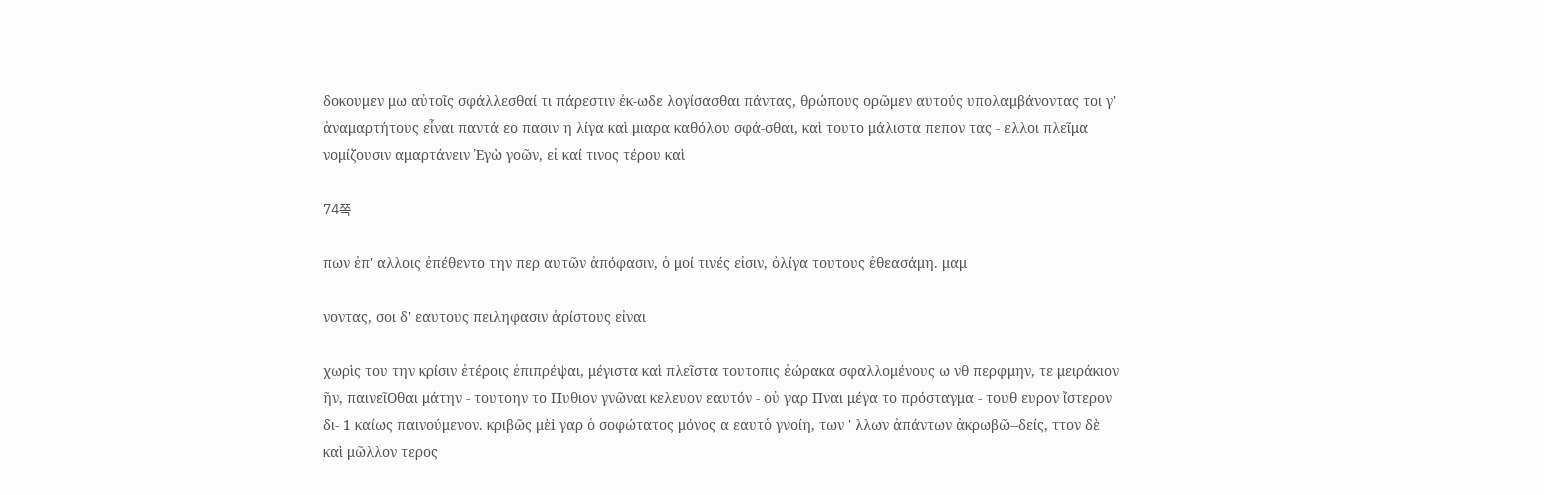δοκουμεν μω αὐτοῖς σφάλλεσθαί τι πάρεστιν ἐκ-ωδε λογίσασθαι πάντας, θρώπους ορῶμεν αυτούς υπολαμβάνοντας τοι γ' ἀναμαρτήτους εἶναι παντά εο πασιν η λίγα καὶ μιαρα καθόλου σφά-σθαι, καὶ τουτο μάλιστα πεπον τας - ελλοι πλεῖμα νομίζουσιν αμαρτάνειν Ἐγὼ γοῶν, εἰ καί τινος τέρου καὶ

74쪽

πων ἐπ' αλλοις ἐπέθεντο την περ αυτῶν ἀπόφασιν, ὁ μοί τινές εἰσιν, ὀλίγα τουτους ἐθεασάμη. μαμ

νοντας, σοι δ' εαυτους πειληφασιν ἀρίστους εἰναι

χωρὶς του την κρίσιν ἐτέροις ἐπιπρέψαι, μέγιστα καὶ πλεῖστα τουτοπις ἐώρακα σφαλλομένους ω νθ περφμην, τε μειράκιον ῆν, παινεῖOθαι μάτην - τουτοην το Πυθιον γνῶναι κελευον εαυτόν - οὐ γαρ Πναι μέγα το πρόσταγμα - τουθ ευρον ἴστερον δι- 1 καίως παινούμενον. κριβῶς μὲi γαρ ὁ σοφώτατος μόνος α εαυτὁ γνοίη, των ' λλων ἀπάντων ἀκρωβῶ--δείς, ττον δὲ καὶ μῶλλον τερος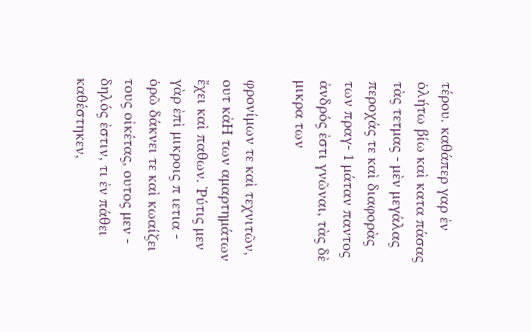τέρου. καθάπερ γαρ ἐν ὁλήτω βίω καὶ κατα πάσας τὰς τετμας - μὲν μεγάλας περοχάς τε καὶ διαφορὰς των πραγ- 1 μάταν παντος ἀνδρός ἐστι γνῶναι, τὰς δὲ μικρα των

φρονίμων τε καὶ τεχνιτῶν, ουτ κἀH των αμαρτημάτων ἔχει καὶ παθων. Ῥύτις μεν γὰρ ἐπὶ μικροις π ιετια - ὁρῶ δάκνει τε καὶ κωαίζει τους οἰκέτας, ουτος μεν - δηλός ἐστιν, τι ἐν πάθει καθέστηκεν,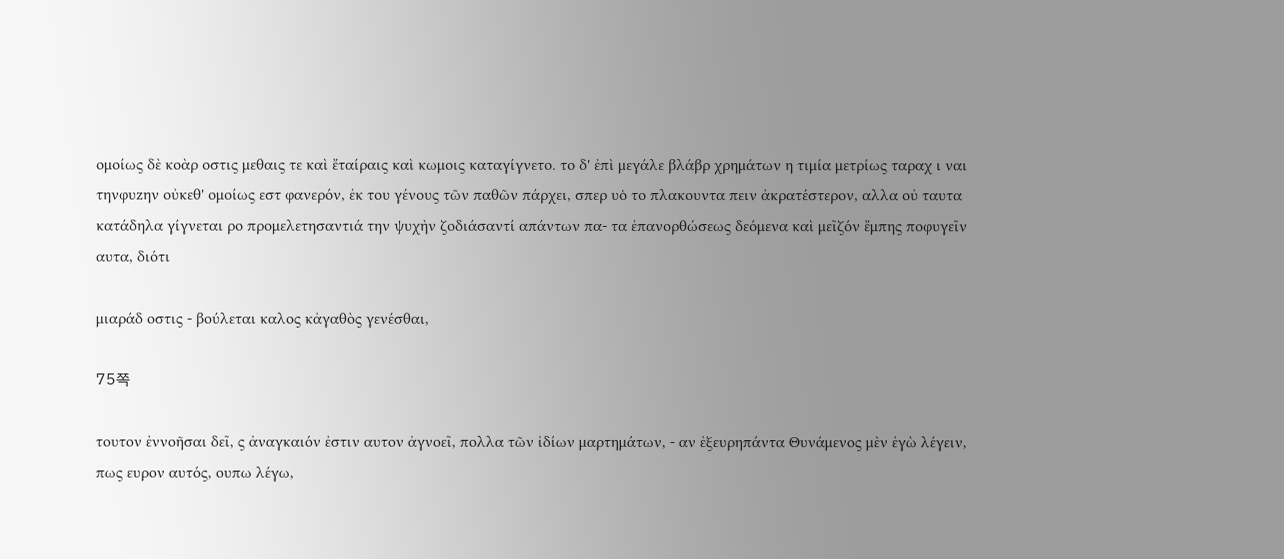ομοίως δὲ κοὰρ οστις μεθαις τε καὶ ἔταίραις καὶ κωμοις καταγίγνετο. το δ' ἐπὶ μεγάλε βλάβρ χρημάτων η τιμία μετρίως ταραχ ι ναι τηνφυzην οὐκεθ' ομοίως εστ φανερόν, ἐκ του γένους τῶν παθῶν πάρχει, σπερ υὁ το πλακουντα πειν ἀκρατέστερον, αλλα οὐ ταυτα κατάδηλα γίγνεται ρο προμελετησαντιά την ψυχὴν ζοδιάσαντί απάντων πα- τα ἐπανορθώσεως δεόμενα καὶ μεῖζόν ἔμπης ποφυγεῖν αυτα, διότι

μιαράδ οστις - βούλεται καλος κἀγαθὸς γενέσθαι,

75쪽

τουτον ἐννοῆσαι δεῖ, ς ἀναγκαιόν ἐστιν αυτον ἀγνοεῖ, πολλα τῶν ἰδίων μαρτημάτων, - αν ἐξευρηπάντα Θυνάμενος μὲν ἐγὼ λέγειν, πως ευρον αυτός, ουπω λέγω,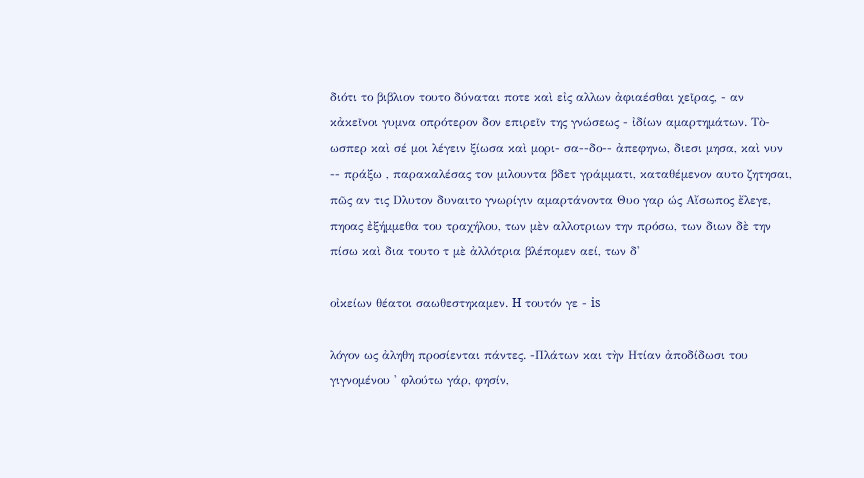διότι το βιβλιον τουτο δύναται ποτε καὶ εἰς αλλων ἀφιαέσθαι χεῖρας, - αν κἀκεῖνοι γυμνα οπρότερον δον επιρεῖν της γνώσεως - ἰδίων αμαρτημάτων. Τὸ- ωσπερ καὶ σέ μοι λέγειν ξίωσα καὶ μορι- σα--δο-- ἀπεφηνω, διεσι μησα, καὶ νυν -- πράξω , παρακαλέσας τον μιλουντα βδετ γράμματι, καταθέμενον αυτο ζητησαι, πῶς αν τις Dλυτον δυναιτο γνωρίγιν αμαρτάνοντα Θυο γαρ ώς Αἴσωπος ἔλεγε, πηοας ἐξήμμεθα του τραχήλου, των μὲν αλλοτριων την πρόσω, των διων δὲ την πίσω καὶ δια τουτο τ μὲ ἀλλότρια βλέπομεν αεί, των δ'

οἰκείων θέατοι σαωθεστηκαμεν. H τουτόν γε - is

λόγον ως ἀληθη προσίενται πάντες. -Πλάτων και τὴν Ητίαν ἀποδίδωσι του γιγνομένου ' φλούτω γάρ, φησίν,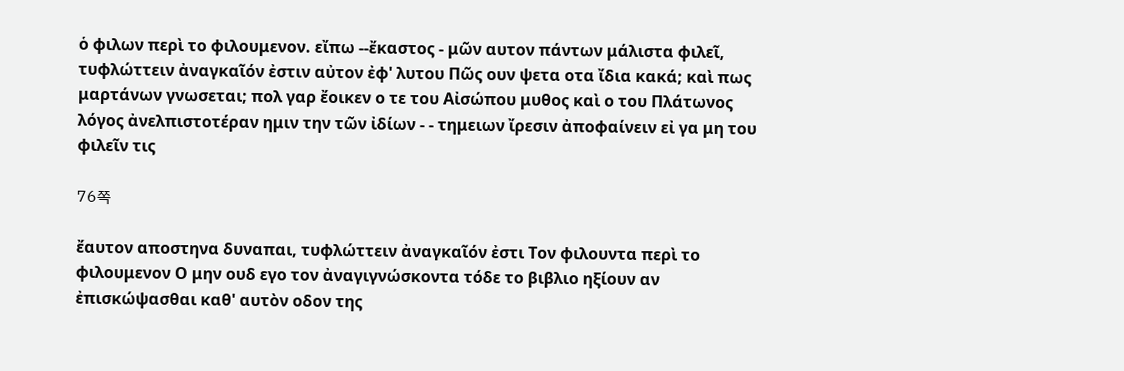ὁ φιλων περὶ το φιλουμενον. εἴπω --ἔκαστος - μῶν αυτον πάντων μάλιστα φιλεῖ, τυφλώττειν ἀναγκαῖόν ἐστιν αὐτον ἐφ' λυτου Πῶς ουν ψετα οτα ἴδια κακά; καὶ πως μαρτάνων γνωσεται; πολ γαρ ἔοικεν ο τε του Αἰσώπου μυθος καὶ ο του Πλάτωνος λόγος ἀνελπιστοτέραν ημιν την τῶν ἰδίων - - τημειων ἴρεσιν ἀποφαίνειν εἰ γα μη του φιλεῖν τις

76쪽

ἔαυτον αποστηνα δυναπαι, τυφλώττειν ἀναγκαῖόν ἐστι Τον φιλουντα περὶ το φιλουμενον Ο μην ουδ εγο τον ἀναγιγνώσκοντα τόδε το βιβλιο ηξίουν αν ἐπισκώψασθαι καθ' αυτὸν οδον της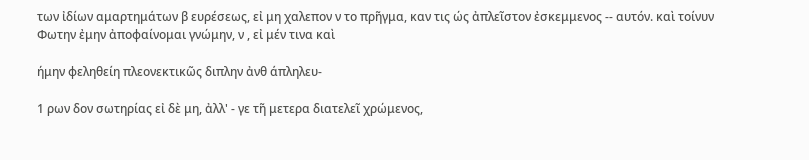των ἰδίων αμαρτημάτων β ευρέσεως, εἰ μη χαλεπον ν το πρῆγμα, καν τις ώς ἀπλεῖστον ἐσκεμμενος -- αυτόν. καὶ τοίνυν Φωτην ἐμην ἀποφαίνομαι γνώμην, ν , εἰ μέν τινα καὶ

ήμην φεληθείη πλεονεκτικῶς διπλην ἀνθ άπληλευ-

1 ρων δον σωτηρίας εἰ δὲ μη, ἀλλ' - γε τῆ μετερα διατελεῖ χρώμενος,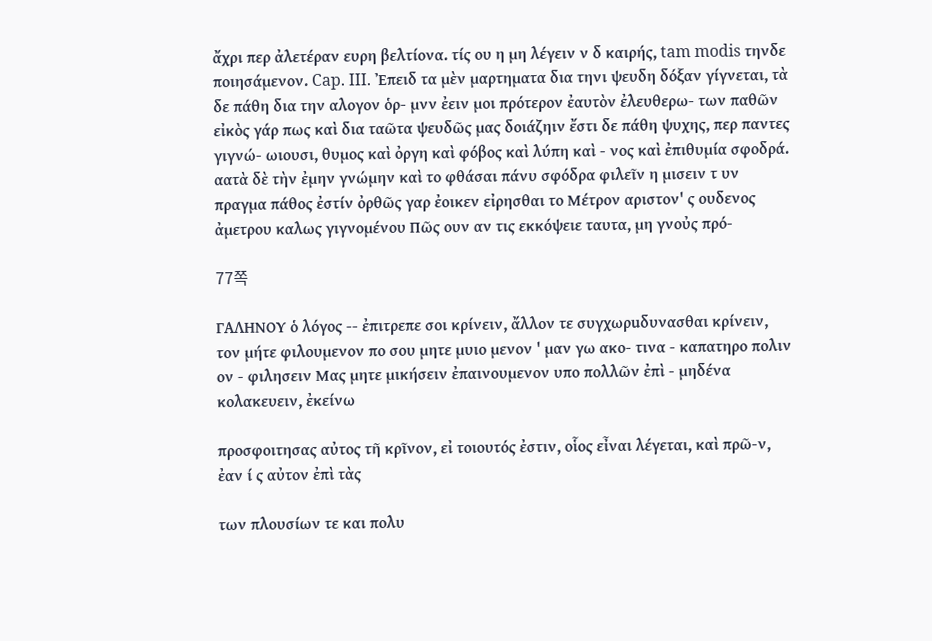ἄχρι περ ἀλετέραν ευρη βελτίονα. τίς ου η μη λέγειν ν δ καιρής, tam modis τηνδε ποιησάμενον. Cap. III. Ἐπειδ τα μὲν μαρτηματα δια τηνι ψευδη δόξαν γίγνεται, τὰ δε πάθη δια την αλογον ὁρ- μνν ἐειν μοι πρότερον ἐαυτὸν ἐλευθερω- των παθῶν εἰκὸς γάρ πως καὶ δια ταῶτα ψευδῶς μας δοιάζηιν ἔστι δε πάθη ψυχης, περ παντες γιγνώ- ωιουσι, θυμος καὶ ὀργη καὶ φόβος καὶ λύπη καὶ - νος καὶ ἐπιθυμία σφοδρά. αατὰ δὲ τὴν ἐμην γνώμην καὶ το φθάσαι πάνυ σφόδρα φιλεῖν η μισειν τ υν πραγμα πάθος ἐστίν ὀρθῶς γαρ ἐοικεν εἰρησθαι το Μέτρον αριστον' ς ουδενος ἀμετρου καλως γιγνομένου Πῶς ουν αν τις εκκόψειε ταυτα, μη γνοὐς πρό-

77쪽

ΓΑΛΗΝΟΥ ὁ λόγος -- ἐπιτρεπε σοι κρίνειν, ἄλλον τε συγχωρuδυνασθαι κρίνειν, τον μήτε φιλουμενον πο σου μητε μυιο μενον ' μαν γω ακο- τινα - καπατηρο πολιν ον - φιλησειν Μας μητε μικήσειν ἐπαινουμενον υπο πολλῶν ἐπὶ - μηδένα κολακευειν, ἐκείνω

προσφοιτησας αὐτος τῆ κρῖνον, εἰ τοιουτός ἐστιν, οἷος εἶναι λέγεται, καὶ πρῶ-ν, ἐαν ί ς αὐτον ἐπὶ τὰς

των πλουσίων τε και πολυ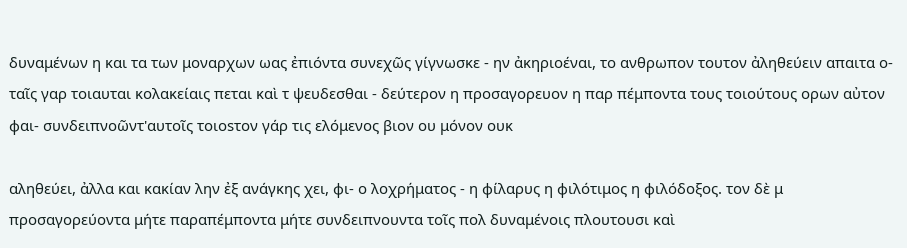δυναμένων η και τα των μοναρχων ωας ἐπιόντα συνεχῶς γίγνωσκε - ην ἀκηριοέναι, το ανθρωπον τουτον ἀληθεύειν απαιτα ο- ταῖς γαρ τοιαυται κολακείαις πεται καὶ τ ψευδεσθαι - δεύτερον η προσαγορευον η παρ πέμποντα τους τοιούτους ορων αὐτον φαι- συνδειπνοῶντ'αυτοῖς τοιοsτον γάρ τις ελόμενος βιον ου μόνον ουκ

αληθεύει, ἀλλα και κακίαν λην ἐξ ανάγκης χει, φι- ο λοχρήματος - η φίλαρυς η φιλότιμος η φιλόδοξος. τον δὲ μ προσαγορεύοντα μήτε παραπέμποντα μήτε συνδειπνουντα τοῖς πολ δυναμένοις πλουτουσι καὶ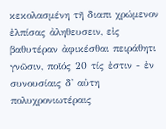κεκολασμένη τῆ διαπι χρώμενον ἐλπίσας ἀληθευσειν, εἰς βαθυτέραν ἀφικέσθαι πειράθητι γνῶσιν, ποῖός 20 τίς ἐστιν - ἐν συνουσίαις δ' αὐτη πολυχρονιωτέραις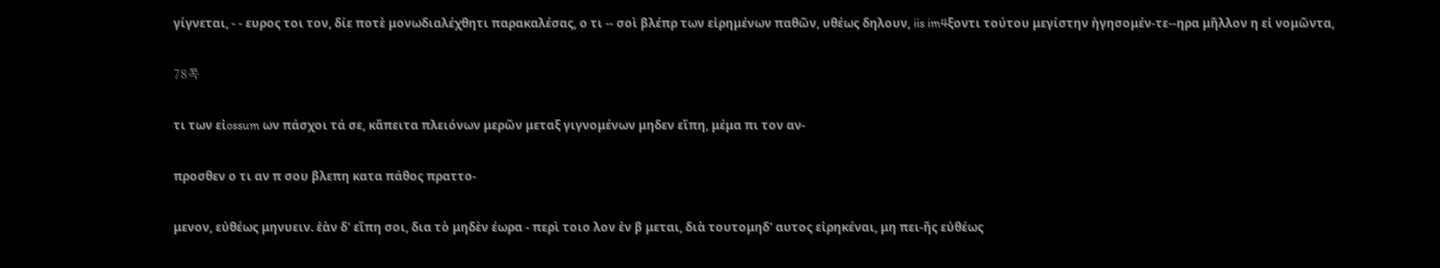γίγνεται, - - ευρος τοι τον, δίε ποτὲ μονωδιαλέχθητι παρακαλέσας, ο τι -- σοὶ βλέπρ των εἰρημένων παθῶν, υθέως δηλουν, iis im4ξοντι τούτου μεγίστην ἡγησομέν-τε--ηρα μῆλλον η εἰ νομῶντα,

78쪽

τι των εἰossum ων πάσχοι τά σε, κἄπειτα πλειόνων μερῶν μεταξ γιγνομένων μηδεν εἴπη, μέμα πι τον αν-

προσθεν ο τι αν π σου βλεπη κατα πάθος πραττο-

μενον, εὐθέως μηνυειν. ἐὰν δ' εἴπη σοι, δια τὸ μηδὲν έωρα - περὶ τοιο λον ἐν β μεται, διὰ τουτομηδ' αυτος εἰρηκέναι, μη πει-ῆς εὐθέως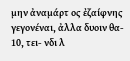μην ἀναμάρτ ος ἐζαίφνης γεγονέναι, ἀλλα δυοιν θα- 10, τει- νδι λ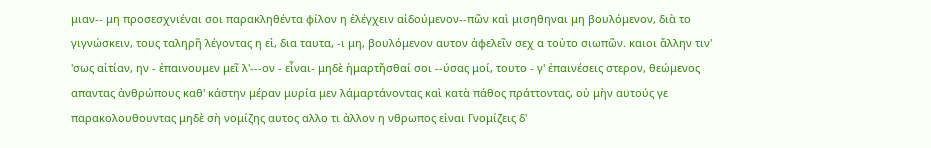μιαν-- μη προσεσχνιέναι σοι παρακληθέντα φίλον η ἐλέγχειν αἰδούμενον--πῶν καὶ μισηθηναι μη βουλόμενον, διὰ το γιγνώσκειν, τους ταληρῆ λέγοντας η εἰ, δια ταυτα, -ι μη, βουλόμενον αυτον ἀφελεῖν σεχ α τοὐτο σιωπῶν. καιοι ἄλλην τιν' 'σως αἰτίαν, ην - ἐπαινουμεν μεῖ λ'---ον - εἶναι- μηδὲ ἡμαρτῆσθαί σοι --ύσας μοί, τουτο - γ' ἐπαινέσεις στερον, θεώμενος απαντας ἀνθρώπους καθ' κάστην μέραν μυρία μεν λάμαρτάνοντας καὶ κατὰ πάθος πράττοντας, οὐ μὴν αυτούς γε παρακολουθουντας μηδὲ σὴ νομίζης αυτος αλλο τι ἀλλον η νθρωπος εἰναι Γνομίζεις δ'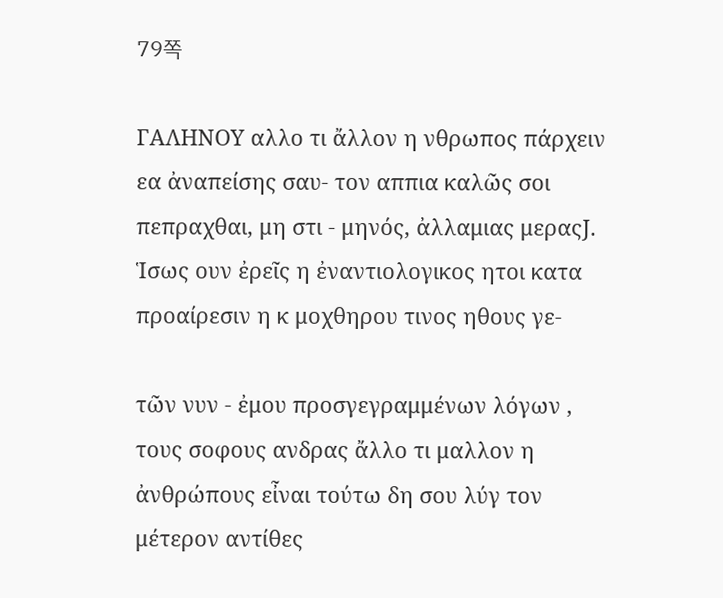79쪽

ΓΑΛΗΝΟΥ αλλο τι ἄλλον η νθρωπος πάρχειν εα ἀναπείσης σαυ- τον αππια καλῶς σοι πεπραχθαι, μη στι - μηνός, ἀλλαμιας μεραςJ. Ἱσως ουν ἐρεῖς η ἐναντιολογικος ητοι κατα προαίρεσιν η κ μοχθηρου τινος ηθους γε-

τῶν νυν - ἐμου προσγεγραμμένων λόγων , τους σοφους ανδρας ἄλλο τι μαλλον η ἀνθρώπους εἶναι τούτω δη σου λύγ τον μέτερον αντίθες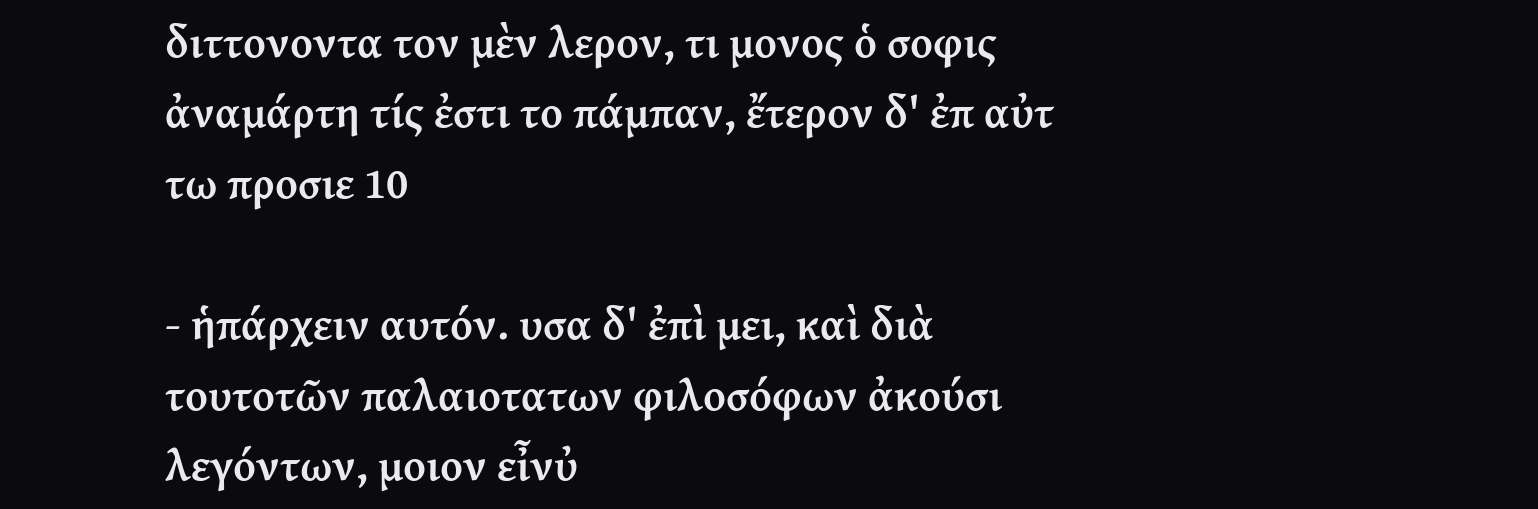διττονοντα τον μὲν λερον, τι μονος ὁ σοφις ἀναμάρτη τίς ἐστι το πάμπαν, ἔτερον δ' ἐπ αὐτ τω προσιε 10

- ἡπάρχειν αυτόν. υσα δ' ἐπὶ μει, καὶ διὰ τουτοτῶν παλαιοτατων φιλοσόφων ἀκούσι λεγόντων, μοιον εἶνὐ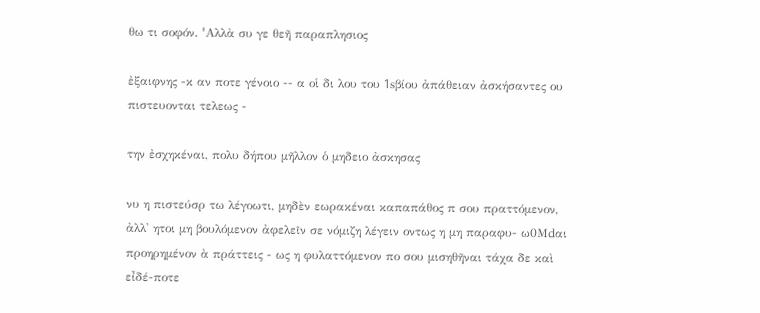θω τι σοφόν. 'Aλλὰ συ γε θεῆ παραπλησιος

ἐξαιφνης -κ αν ποτε γένοιο -- α οἱ δι λου του 1sβίου ἀπάθειαν ἀσκήσαντες ου πιστευονται τελεως -

την ἐσχηκέναι, πολυ δήπου μῆλλον ὁ μηδειο ἀσκησας

νυ η πιστεύσρ τω λέγοωτι, μηδὲν εωρακέναι καπαπάθος π σου πραττόμενον, ἀλλ' ητοι μη βουλόμενον ἀφελεῖν σε νόμιζη λέγειν οντως η μη παραφυ- ω0Mdαι προηρημένον ὰ πράττεις - ως η φυλαττόμενον πο σου μισηθῆναι τάχα δε καὶ εἶδέ-ποτε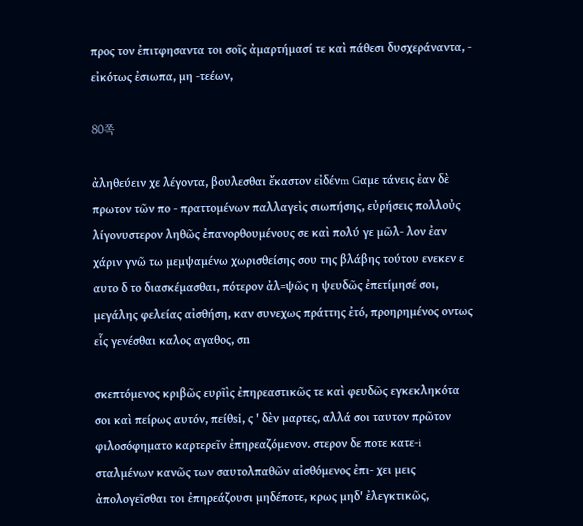προς τον ἐπιτφησαντα τοι σοῖς ἀμαρτήμασί τε καὶ πάθεσι δυσχεράναντα, - εἰκότως ἐσιωπα, μη -τεέων,

80쪽

ἀληθεύειν χε λέγοντα, βουλεσθαι ἔκαστον εἰδένm Gαμε τάνεις ἐαν δὲ πρωτον τῶν πο - πραττομένων παλλαγεὶς σιωπήσης, εὐρήσεις πολλοὐς λίγονυστερον ληθῶς ἐπανορθουμένους σε καὶ πολύ γε μῶλ- λον ἐαν χάριν γνῶ τω μεμψαμένω χωρισθείσης σου της βλάβης τούτου ενεκεν ε αυτο δ το διασκέμασθαι, πότερον ἀλ=ψῶς η ψευδῶς ἐπετίμησέ σοι, μεγάλης φελείας αἰσθήση, καν συνεχως πράττης ἐτό, προηρημένος οντως εἷς γενέσθαι καλος αγαθος, σn

σκεπτόμενος κριβῶς ευρῖὶς ἐπηρεαστικῶς τε καὶ φευδῶς εγκεκληκότα σοι καὶ πείρως αυτόν, πείθsi, ς ' δὲν μαρτες, αλλά σοι ταυτον πρῶτον φιλοσόφηματο καρτερεῖν ἐπηρεαζόμενον. στερον δε ποτε κατε-i σταλμένων κανῶς των σαυτολπαθῶν αἰσθόμενος ἐπι- χει μεις ἀπολογεῖσθαι τοι ἐπηρεάζουσι μηδέποτε, κρως μηδ' ἐλεγκτικῶς,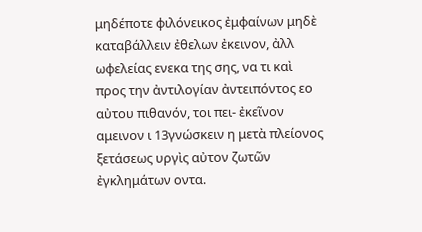μηδέποτε φιλόνεικος ἐμφαίνων μηδὲ καταβάλλειν ἐθελων ἐκεινον, ἀλλ ωφελείας ενεκα της σης, να τι καὶ προς την ἀντιλογίαν ἀντειπόντος εο αὐτου πιθανόν, τοι πει- ἐκεῖνον αμεινον ι 13γνώσκειν η μετὰ πλείονος ξετάσεως υργὶς αὐτον ζωτῶν ἐγκλημάτων οντα.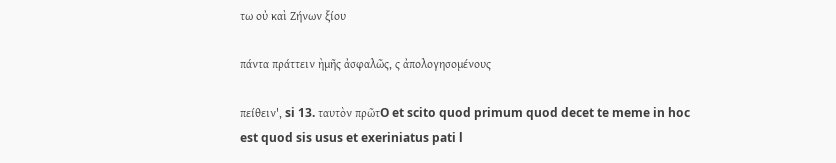τω οὐ καὶ Ζήνων ξίου

πάντα πράττειν ὴμῆς ἀσφαλῶς, ς ἀπολογησομένους

πείθειν', si 13. ταυτὸν πρῶτO et scito quod primum quod decet te meme in hoc est quod sis usus et exeriniatus pati l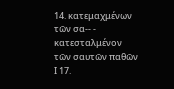14. κατεμαχμένων τῶν σα-- - κατεσταλμένον τῶν σαυτῶν παθῶν Ι 17.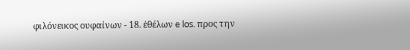φιλόνεικος ουφαίνων - 18. ἐθέλων e los. προς την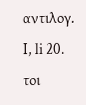αντιλογ. I, li 20. τοι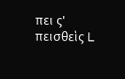πει ς' πεισθεὶς L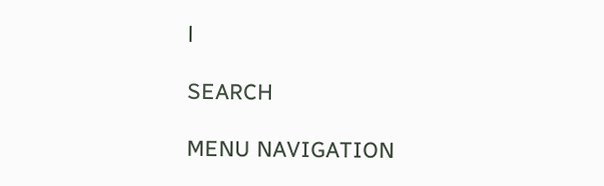l

SEARCH

MENU NAVIGATION